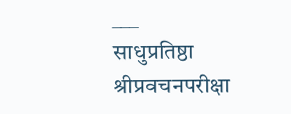___
साधुप्रतिष्ठा
श्रीप्रवचनपरीक्षा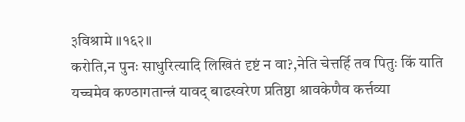३विश्रामे ॥१६२॥
करोति,न पुनः साधुरित्यादि लिखितं दृष्टं न वा?,नेति चेत्तर्हि तव पितुः किं याति यच्चमेव कण्ठागतान्त्रं यावद् बाढस्वरेण प्रतिष्ठा श्रावकेणैव कर्त्तव्या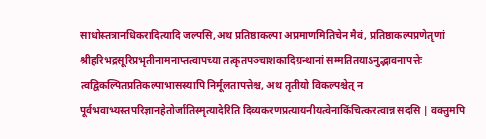साधोस्तत्रानधिकरादित्यादि जल्पसि,अथ प्रतिष्ठाकल्पा अप्रमाणमितिचेन मैवं, प्रतिष्ठाकल्पप्रणेतृणां श्रीहरिभद्रसूरिप्रभृतीनामनाप्तत्वापच्या तत्कृतपञ्चाशकादिग्रन्थानां सम्मतितयाऽनुद्भावनापत्तेः त्वद्विकल्पितप्रतिकल्पाभासस्यापि निर्मूलतापत्तेश्च, अथ तृतीयो विकल्पश्चेत् न पूर्वभवाभ्यस्तपरिज्ञानहेतोर्जातिस्मृत्यादेरिति दिव्यकरणप्रत्यायनीयत्वेनाकिंचित्करत्वान्न सदसि | वक्तुमपि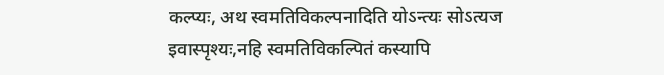कल्प्यः, अथ स्वमतिविकल्पनादिति योऽन्त्यः सोऽत्यज इवास्पृश्यः,नहि स्वमतिविकल्पितं कस्यापि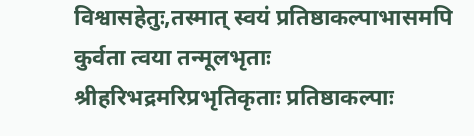विश्वासहेतुः,तस्मात् स्वयं प्रतिष्ठाकल्पाभासमपि कुर्वता त्वया तन्मूलभृताः श्रीहरिभद्रमरिप्रभृतिकृताः प्रतिष्ठाकल्पाः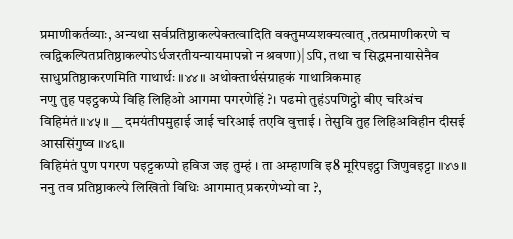प्रमाणीकर्तव्याः, अन्यथा सर्वप्रतिष्ठाकल्पेक्तत्वादिति वक्तुमप्यशक्यत्वात् ,तत्प्रमाणीकरणे च त्वद्विकल्पितप्रतिष्ठाकल्पोऽर्धजरतीयन्यायमापन्नो न श्रवणा)|ऽपि, तथा च सिद्धमनायासेनैव साधुप्रतिष्ठाकरणमिति गाथार्थः ॥४४॥ अथोक्तार्थसंग्राहकं गाथात्रिकमाह
नणु तुह पइट्ठकप्पे विहि लिहिओ आगमा पगरणेहिं ?। पढमो तुहंऽपणिट्ठो बीए चरिअंच विहिमंतं॥४५॥ __ दमयंतीपमुहाई जाई चरिआई तएवि वुत्ताई । तेसुवि तुह लिहिअविहीन दीसई आससिंगुष्व ॥४६॥
विहिमंतं पुण पगरण पइट्टकप्पो हविज जइ तुम्हं । ता अम्हाणवि इ8 मूरिपइट्ठा जिणुवइट्टा ॥४७॥
ननु तव प्रतिष्ठाकल्पे लिखितो विधिः आगमात् प्रकरणेभ्यो वा ?,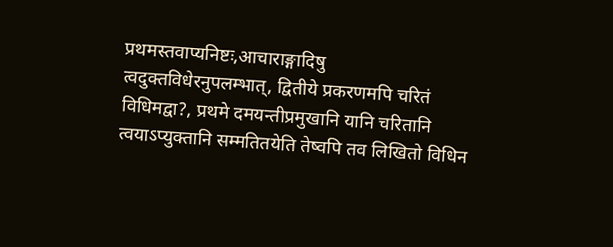प्रथमस्तवाप्यनिष्टः,आचाराङ्गादिषु त्वदुक्तविधेरनुपलम्भात्, द्वितीये प्रकरणमपि चरितं विधिमद्वा?, प्रथमे दमयन्तीप्रमुखानि यानि चरितानि त्वयाऽप्युक्तानि सम्मतितयेति तेष्वपि तव लिखितो विधिन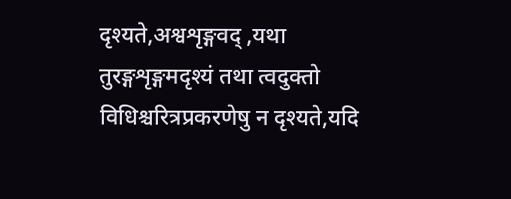दृश्यते,अश्वशृङ्गवद् ,यथा तुरङ्गशृङ्गमदृश्यं तथा त्वदुक्तो विधिश्चरित्रप्रकरणेषु न दृश्यते,यदि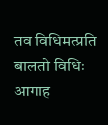तव विधिमत्प्रति
बालतो विधिः आगाह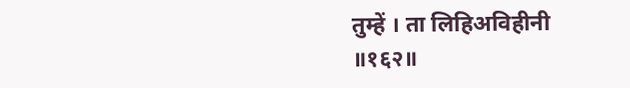तुम्हें । ता लिहिअविहीनी
॥१६२॥